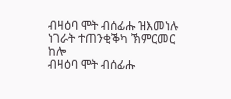ብዛዕባ ሞት ብሰፊሑ ዝእመነሉ ነገራት ተጠንቂቕካ ኽምርመር ከሎ
ብዛዕባ ሞት ብሰፊሑ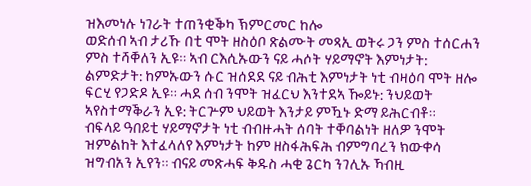ዝእመነሉ ነገራት ተጠንቂቕካ ኽምርመር ከሎ
ወድሰብ ኣብ ታሪኹ በቲ ሞት ዘስዕቦ ጽልሙት መጻኢ ወትሩ ጋን ምስ ተሰርሐን ምስ ተሻቐለን ኢዩ። ኣብ ርእሲኡውን ናይ ሓሶት ሃይማኖት እምነታት: ልምድታት: ከምኡውን ሱር ዝሰደደ ናይ ብሕቲ እምነታት ነቲ ብዛዕባ ሞት ዘሎ ፍርሂ የጋድዶ ኢዩ። ሓደ ሰብ ንሞት ዝፈርህ እንተደኣ ዀይኑ: ንህይወት ኣየስተማቕራን ኢዩ: ትርጕም ህይወት እንታይ ምዃኑ ድማ ይሕርብቶ።
ብፍላይ ዓበይቲ ሃይማኖታት ነቲ ብብዙሓት ሰባት ተቐባልነት ዘለዎ ንሞት ዝምልከት እተፈላለየ እምነታት ከም ዘስፋሕፍሕ ብምግባረን ክውቀሳ ዝግብአን ኢየን። ብናይ መጽሓፍ ቅዱስ ሓቂ ጌርካ ንገሊኡ ኻብዚ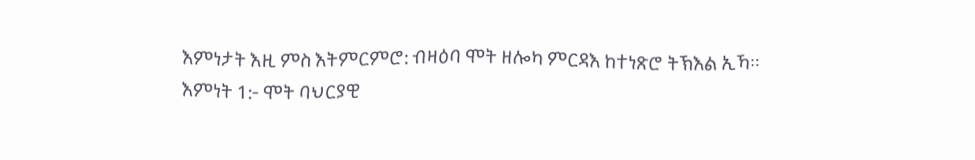እምነታት እዚ ምስ እትምርምሮ: ብዛዕባ ሞት ዘሎካ ምርዳእ ከተነጽሮ ትኽእል ኢኻ።
እምነት 1:- ሞት ባህርያዊ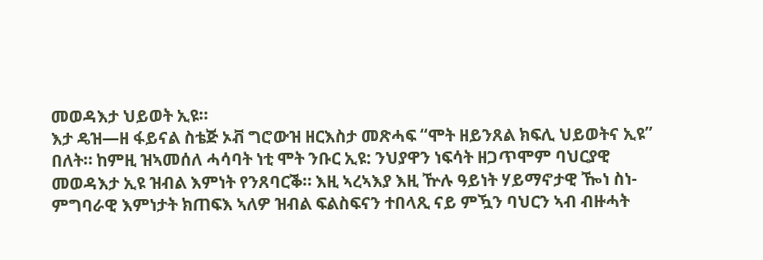መወዳእታ ህይወት ኢዩ።
እታ ዴዝ—ዘ ፋይናል ስቴጅ ኦቭ ግሮውዝ ዘርእስታ መጽሓፍ “ሞት ዘይንጸል ክፍሊ ህይወትና ኢዩ” በለት። ከምዚ ዝኣመሰለ ሓሳባት ነቲ ሞት ንቡር ኢዩ: ንህያዋን ነፍሳት ዘጋጥሞም ባህርያዊ መወዳእታ ኢዩ ዝብል እምነት የንጸባርቕ። እዚ ኣረኣእያ እዚ ዅሉ ዓይነት ሃይማኖታዊ ዀነ ስነ-ምግባራዊ እምነታት ክጠፍእ ኣለዎ ዝብል ፍልስፍናን ተበላጺ ናይ ምዃን ባህርን ኣብ ብዙሓት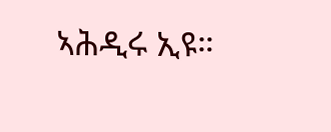ኣሕዲሩ ኢዩ።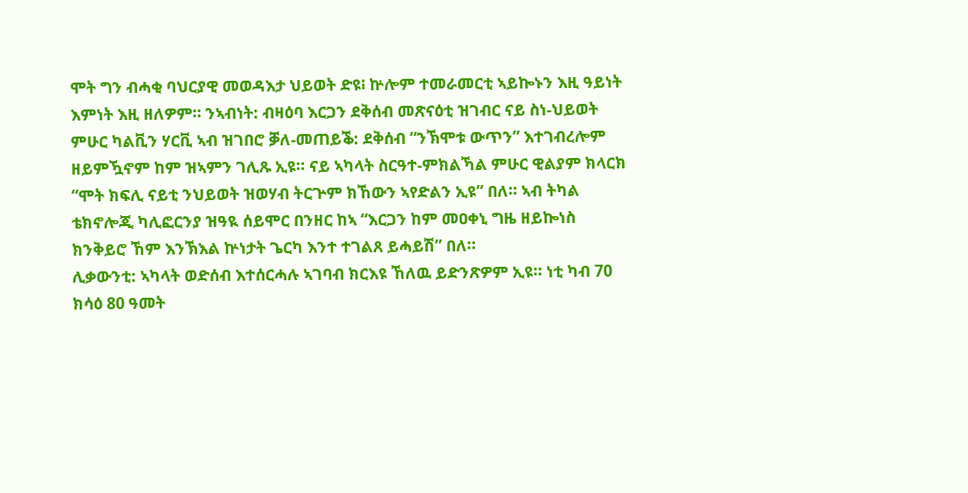ሞት ግን ብሓቂ ባህርያዊ መወዳእታ ህይወት ድዩ፧ ኵሎም ተመራመርቲ ኣይኰኑን እዚ ዓይነት እምነት እዚ ዘለዎም። ንኣብነት: ብዛዕባ እርጋን ደቅሰብ መጽናዕቲ ዝገብር ናይ ስነ-ህይወት ምሁር ካልቪን ሃርቪ ኣብ ዝገበሮ ቓለ-መጠይቕ: ደቅሰብ “ንኽሞቱ ውጥን” እተገብረሎም ዘይምዃኖም ከም ዝኣምን ገሊጹ ኢዩ። ናይ ኣካላት ስርዓተ-ምክልኻል ምሁር ዊልያም ክላርክ “ሞት ክፍሊ ናይቲ ንህይወት ዝወሃብ ትርጕም ክኸውን ኣየድልን ኢዩ” በለ። ኣብ ትካል ቴክኖሎጂ ካሊፎርንያ ዝዓዪ ሰይሞር በንዘር ከኣ “እርጋን ከም መዐቀኒ ግዜ ዘይኰነስ ክንቅይሮ ኸም እንኽእል ኵነታት ጌርካ እንተ ተገልጸ ይሓይሽ” በለ።
ሊቃውንቲ: ኣካላት ወድሰብ እተሰርሓሉ ኣገባብ ክርእዩ ኸለዉ ይድንጽዎም ኢዩ። ነቲ ካብ 70 ክሳዕ 80 ዓመት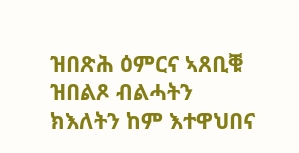ዝበጽሕ ዕምርና ኣጸቢቑ ዝበልጾ ብልሓትን ክእለትን ከም እተዋህበና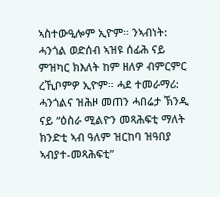ኣስተውዒሎም ኢዮም። ንኣብነት: ሓንጎል ወድሰብ ኣዝዩ ሰፊሕ ናይ ምዝካር ክእለት ከም ዘለዎ ብምርምር ረኺቦምዎ ኢዮም። ሓደ ተመራማሪ: ሓንጎልና ዝሕዞ መጠን ሓበሬታ ኽንዲ ናይ “ዕስራ ሚልዮን መጻሕፍቲ ማለት ክንድቲ ኣብ ዓለም ዝርከባ ዝዓበያ ኣብያተ-መጻሕፍቲ”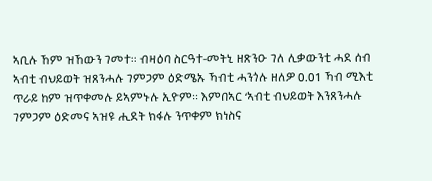ኣቢሉ ኸም ዝኸውን ገመተ። ብዛዕባ ስርዓተ-መትኒ ዘጽንዑ ገለ ሊቃውንቲ ሓደ ሰብ ኣብቲ ብህይወት ዝጸንሓሉ ገምጋም ዕድሜኡ ኻብቲ ሓንጎሉ ዘለዎ 0.01 ኻብ ሚእቲ ጥራይ ከም ዝጥቀመሉ ይኣምኑሉ ኢዮም። እምበኣር ‘ኣብቲ ብህይወት እንጸንሓሉ ገምጋም ዕድመና ኣዝዩ ሒደት ክፋሉ ንጥቀም ክነስና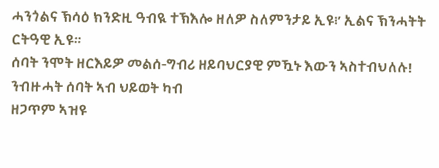ሓንጎልና ኽሳዕ ክንድዚ ዓብዪ ተኽእሎ ዘለዎ ስለምንታይ ኢዩ፧’ ኢልና ኽንሓትት ርትዓዊ ኢዩ።
ሰባት ንሞት ዘርእይዎ መልሰ-ግብሪ ዘይባህርያዊ ምዃኑ እውን ኣስተብህለሉ! ንብዙሓት ሰባት ኣብ ህይወት ካብ
ዘጋጥም ኣዝዩ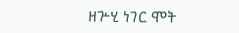ዘጕሂ ነገር ሞት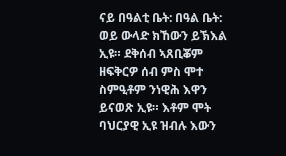ናይ በዓልቲ ቤት: በዓል ቤት: ወይ ውላድ ክኸውን ይኽእል ኢዩ። ደቅሰብ ኣጸቢቖም ዘፍቅርዎ ሰብ ምስ ሞተ ስምዒቶም ንነዊሕ እዋን ይናወጽ ኢዩ። እቶም ሞት ባህርያዊ ኢዩ ዝብሉ እውን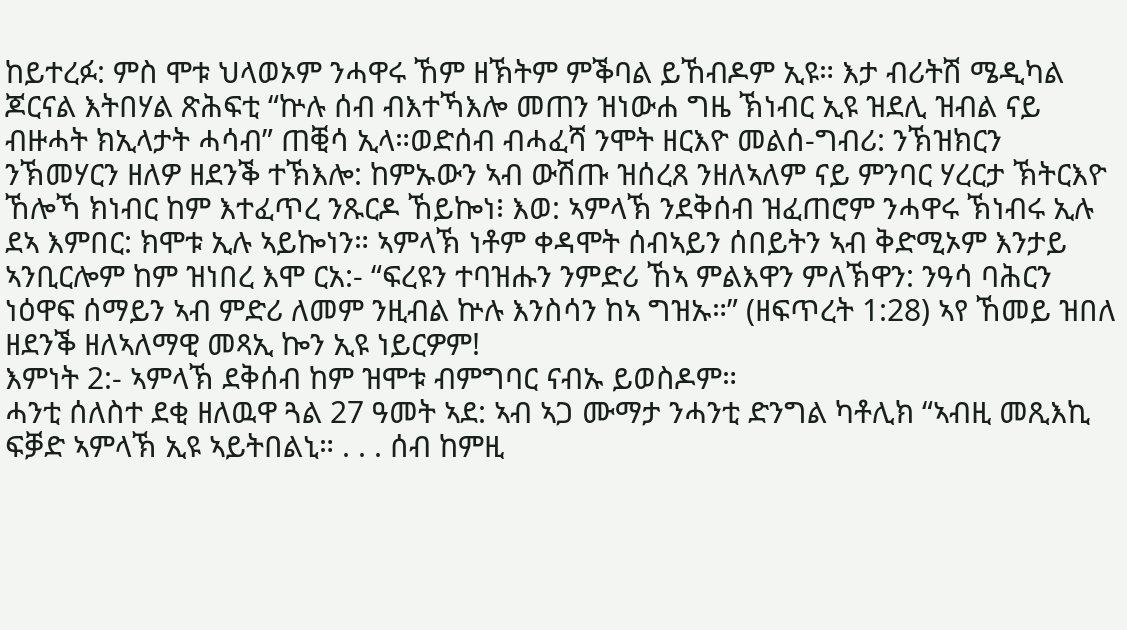ከይተረፉ: ምስ ሞቱ ህላወኦም ንሓዋሩ ኸም ዘኽትም ምቕባል ይኸብዶም ኢዩ። እታ ብሪትሽ ሜዲካል ጆርናል እትበሃል ጽሕፍቲ “ኵሉ ሰብ ብእተኻእሎ መጠን ዝነውሐ ግዜ ኽነብር ኢዩ ዝደሊ ዝብል ናይ ብዙሓት ክኢላታት ሓሳብ” ጠቒሳ ኢላ።ወድሰብ ብሓፈሻ ንሞት ዘርእዮ መልሰ-ግብሪ: ንኽዝክርን ንኽመሃርን ዘለዎ ዘደንቕ ተኽእሎ: ከምኡውን ኣብ ውሽጡ ዝሰረጸ ንዘለኣለም ናይ ምንባር ሃረርታ ኽትርእዮ ኸሎኻ ክነብር ከም እተፈጥረ ንጹርዶ ኸይኰነ፧ እወ: ኣምላኽ ንደቅሰብ ዝፈጠሮም ንሓዋሩ ኽነብሩ ኢሉ ደኣ እምበር: ክሞቱ ኢሉ ኣይኰነን። ኣምላኽ ነቶም ቀዳሞት ሰብኣይን ሰበይትን ኣብ ቅድሚኦም እንታይ ኣንቢርሎም ከም ዝነበረ እሞ ርአ:- “ፍረዩን ተባዝሑን ንምድሪ ኸኣ ምልእዋን ምለኽዋን: ንዓሳ ባሕርን ነዕዋፍ ሰማይን ኣብ ምድሪ ለመም ንዚብል ኵሉ እንስሳን ከኣ ግዝኡ።” (ዘፍጥረት 1:28) ኣየ ኸመይ ዝበለ ዘደንቕ ዘለኣለማዊ መጻኢ ኰን ኢዩ ነይርዎም!
እምነት 2:- ኣምላኽ ደቅሰብ ከም ዝሞቱ ብምግባር ናብኡ ይወስዶም።
ሓንቲ ሰለስተ ደቂ ዘለዉዋ ጓል 27 ዓመት ኣደ: ኣብ ኣጋ ሙማታ ንሓንቲ ድንግል ካቶሊክ “ኣብዚ መጺእኪ ፍቓድ ኣምላኽ ኢዩ ኣይትበልኒ። . . . ሰብ ከምዚ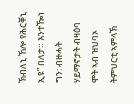ኽብለኒ ኸሎ የሕርቐኒ ኢዩ” በለታ። እንተዀነ ግን: ብዙሓት ሃይማኖታት ብዛዕባ ሞት ኣብ ዝህባኦ ትምህርቲ ኣምላኽ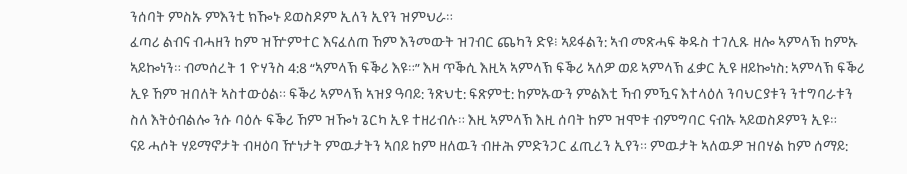ንሰባት ምስኡ ምእንቲ ክዀኑ ይወስዶም ኢለን ኢየን ዝምህራ።
ፈጣሪ ልብና ብሓዘን ከም ዝዅምተር እናፈለጠ ኸም እንመውት ዝገብር ጨካን ድዩ፧ ኣይፋልን: ኣብ መጽሓፍ ቅዱስ ተገሊጹ ዘሎ ኣምላኽ ከምኡ ኣይኰነን። ብመሰረት 1 ዮሃንስ 4:8 “ኣምላኽ ፍቕሪ እዩ።” እዛ ጥቕሲ እዚኣ ኣምላኽ ፍቕሪ ኣለዎ ወይ ኣምላኽ ፈቃር ኢዩ ዘይኰነስ: ኣምላኽ ፍቕሪ ኢዩ ኸም ዝበለት ኣስተውዕል። ፍቕሪ ኣምላኽ ኣዝያ ዓባይ: ንጽህቲ: ፍጽምቲ: ከምኡውን ምልእቲ ኻብ ምዃና እተላዕለ ንባህርያቱን ንተግባራቱን ስለ እትዕብልሎ ንሱ ባዕሉ ፍቕሪ ኸም ዝዀነ ጌርካ ኢዩ ተዘሪብሉ። እዚ ኣምላኽ እዚ ሰባት ከም ዝሞቱ ብምግባር ናብኡ ኣይወስዶምን ኢዩ።
ናይ ሓሶት ሃይማኖታት ብዛዕባ ዅነታት ምዉታትን ኣበይ ከም ዘለዉን ብዙሕ ምድንጋር ፈጢረን ኢየን። ምዉታት ኣለዉዎ ዝበሃል ከም ሰማይ: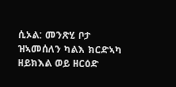ሲኦል: መንጽሂ ቦታ ዝኣመሰለን ካልእ ክርድኣካ ዘይክእል ወይ ዘርዕድ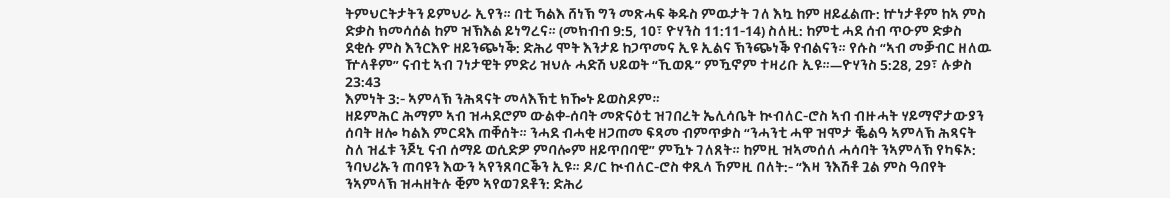ትምህርትታትን ይምህራ ኢየን። በቲ ኻልእ ሸነኽ ግን መጽሓፍ ቅዱስ ምዉታት ገለ እኳ ከም ዘይፈልጡ: ኵነታቶም ከኣ ምስ ድቃስ ክመሳሰል ከም ዝኽእል ይነግረና። (መክብብ 9:5, 10፣ ዮሃንስ 11:11-14) ስለዚ: ከምቲ ሓደ ሰብ ጥዑም ድቃስ ደቂሱ ምስ እንርእዮ ዘይንጭነቕ: ድሕሪ ሞት እንታይ ከጋጥመና ኢዩ ኢልና ኽንጭነቕ የብልናን። የሱስ “ኣብ መቓብር ዘለዉ ዅላቶም” ናብቲ ኣብ ገነታዊት ምድሪ ዝህሉ ሓድሽ ህይወት “ኺወጹ” ምዃኖም ተዛሪቡ ኢዩ።—ዮሃንስ 5:28, 29፣ ሉቃስ 23:43
እምነት 3:- ኣምላኽ ንሕጻናት መላእኽቲ ክዀኑ ይወስዶም።
ዘይምሕር ሕማም ኣብ ዝሓደሮም ውልቀ-ሰባት መጽናዕቲ ዝገበረት ኤሊሳቤት ኲብለር-ሮስ ኣብ ብዙሓት ሃይማኖታውያን ሰባት ዘሎ ካልእ ምርዳእ ጠቐሰት። ንሓደ ብሓቂ ዘጋጠመ ፍጻመ ብምጥቃስ “ንሓንቲ ሓዋ ዝሞታ ቘልዓ ኣምላኽ ሕጻናት ስለ ዝፈቱ ንጆኒ ናብ ሰማይ ወሲድዎ ምባሎም ዘይጥበባዊ” ምዃኑ ገለጸት። ከምዚ ዝኣመሰለ ሓሳባት ንኣምላኽ የካፍኦ: ንባህሪኡን ጠባዩን እውን ኣየንጸባርቕን ኢዩ። ዶ/ር ኲብለር-ሮስ ቀጺላ ኸምዚ በለት:- “እዛ ንእሽቶ ጓል ምስ ዓበየት ንኣምላኽ ዝሓዘትሉ ቒም ኣየወገደቶን: ድሕሪ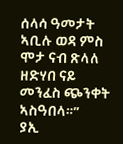ሰላሳ ዓመታት ኣቢሉ ወዳ ምስ ሞታ ናብ ጽላለ ዘድሃበ ናይ መንፈስ ጭንቀት ኣስዓበላ።”
ያኢ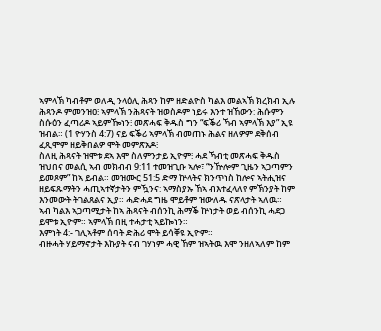ኣምላኽ ካብቶም ወለዲ ንላዕሊ ሕጻን ከም ዘድልዮስ ካልእ መልኣኽ ክረክብ ኢሉ ሕጻንዶ ምመንዝዐ፧ ኣምላኽ ንሕጻናት ዝወስዶም ነይሩ እንተ ዝኸውን: ሕሱምን ስሱዕን ፈጣሪዶ ኣይምዀነን፧ መጽሓፍ ቅዱስ ግን “ፍቕሪ ኻብ ኣምላኽ እያ” ኢዩ ዝብል። (1 ዮሃንስ 4:7) ናይ ፍቕሪ ኣምላኽ ብመጠኑ ሕልና ዘለዎም ደቅሰብ ፈጺሞም ዘይቅበልዎ ሞት መምጽአዶ፧
ስለዚ ሕጻናት ዝሞቱ ደኣ እሞ ስለምንታይ ኢዮም፧ ሓደ ኻብቲ መጽሓፍ ቅዱስ ዝህበና መልሲ ኣብ መክብብ 9:11 ተመዝጊቡ ኣሎ፣ “ንዅሎም ጊዜን ኣጋጣምን ይመጾም” ከኣ ይብል። መዝሙር 51:5 ድማ ኵላትና ክንጥነስ ከሎና ኣትሒዝና ዘይፍጹማትን ሓጢኣተኛታትን ምዃንና: ኣማስያኡ ኸኣ ብእተፈላለየ ምኽንያት ከም እንመውት ትገልጸልና ኢያ። ሓድሓደ ግዜ ሞይቶም ዝውለዱ ናጽላታት ኣለዉ። ኣብ ካልእ ኣጋጣሚታት ከኣ ሕጻናት ብሰንኪ ሕማቕ ኵነታት ወይ ብሰንኪ ሓደጋ ይሞቱ ኢዮም። ኣምላኽ በዚ ተሓታቲ ኣይኰነን።
እምነት 4:- ገሊኣቶም ሰባት ድሕሪ ሞት ይሳቐዩ ኢዮም።
ብዙሓት ሃይማኖታት እኩያት ናብ ገሃነም ሓዊ ኸም ዝኣትዉ እሞ ንዘለኣለም ከም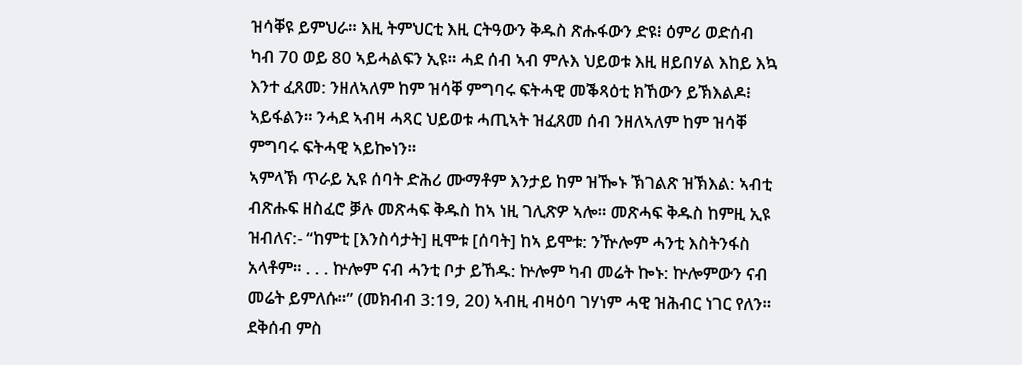ዝሳቐዩ ይምህራ። እዚ ትምህርቲ እዚ ርትዓውን ቅዱስ ጽሑፋውን ድዩ፧ ዕምሪ ወድሰብ ካብ 70 ወይ 80 ኣይሓልፍን ኢዩ። ሓደ ሰብ ኣብ ምሉእ ህይወቱ እዚ ዘይበሃል እከይ እኳ እንተ ፈጸመ: ንዘለኣለም ከም ዝሳቐ ምግባሩ ፍትሓዊ መቕጻዕቲ ክኸውን ይኽእልዶ፧ ኣይፋልን። ንሓደ ኣብዛ ሓጻር ህይወቱ ሓጢኣት ዝፈጸመ ሰብ ንዘለኣለም ከም ዝሳቐ ምግባሩ ፍትሓዊ ኣይኰነን።
ኣምላኽ ጥራይ ኢዩ ሰባት ድሕሪ ሙማቶም እንታይ ከም ዝዀኑ ኽገልጽ ዝኽእል: ኣብቲ ብጽሑፍ ዘስፈሮ ቓሉ መጽሓፍ ቅዱስ ከኣ ነዚ ገሊጽዎ ኣሎ። መጽሓፍ ቅዱስ ከምዚ ኢዩ ዝብለና:- “ከምቲ [እንስሳታት] ዚሞቱ [ሰባት] ከኣ ይሞቱ: ንዅሎም ሓንቲ እስትንፋስ አላቶም። . . . ኵሎም ናብ ሓንቲ ቦታ ይኸዱ: ኵሎም ካብ መሬት ኰኑ: ኵሎምውን ናብ መሬት ይምለሱ።” (መክብብ 3:19, 20) ኣብዚ ብዛዕባ ገሃነም ሓዊ ዝሕብር ነገር የለን። ደቅሰብ ምስ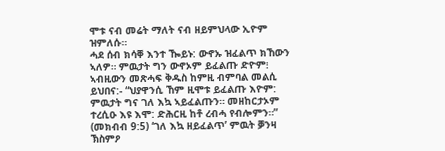ሞቱ ናብ መሬት ማለት ናብ ዘይምህላው ኢዮም ዝምለሱ።
ሓደ ሰብ ክሳቐ እንተ ዀይኑ: ውኖኡ ዝፈልጥ ክኸውን ኣለዎ። ምዉታት ግን ውኖኦም ይፈልጡ ድዮም፧ ኣብዚውን መጽሓፍ ቅዱስ ከምዚ ብምባል መልሲ ይህበና:- “ህያዋንሲ ኸም ዚሞቱ ይፈልጡ እዮም: ምዉታት ግና ገለ እኳ ኣይፈልጡን። መዘከርታኦም ተረሲዑ እዩ እሞ: ድሕርዚ ከቶ ረብሓ የብሎምን።” (መክብብ 9:5) ‘ገለ እኳ ዘይፈልጥ’ ምዉት ቓንዛ ኽስምዖ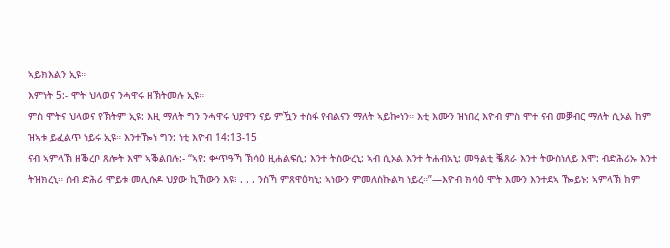ኣይክእልን ኢዩ።
እምነት 5:- ሞት ህላወና ንሓዋሩ ዘኽትመሉ ኢዩ።
ምስ ሞትና ህላወና የኽትም ኢዩ: እዚ ማለት ግን ንሓዋሩ ህያዋን ናይ ምዃን ተስፋ የብልናን ማለት ኣይኰነን። እቲ እሙን ዝነበረ እዮብ ምስ ሞተ ናብ መቓብር ማለት ሲኦል ከም ዝኣቱ ይፈልጥ ነይሩ ኢዩ። እንተዀነ ግን: ነቲ እዮብ 14:13-15
ናብ ኣምላኽ ዘቕረቦ ጸሎት እሞ ኣቕልበሉ:- “ኣየ: ቍጥዓኻ ኽሳዕ ዚሐልፍሲ: እንተ ትስውረኒ: ኣብ ሲኦል እንተ ትሐብአኒ: መዓልቲ ቘጸራ እንተ ትውስነለይ እሞ: ብድሕሪኡ እንተ ትዝክረኒ። ሰብ ድሕሪ ሞይቱ መሊሱዶ ህያው ኪኸውን እዩ፧ . . . ንስኻ ምጸዋዕካኒ: ኣነውን ምመለስኩልካ ነይረ።”—እዮብ ክሳዕ ሞት እሙን እንተደኣ ዀይኑ: ኣምላኽ ከም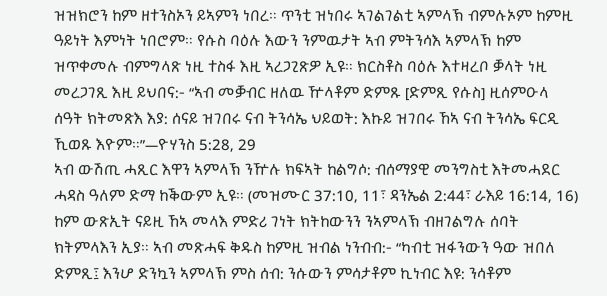ዝዝክሮን ከም ዘተንስኦን ይኣምን ነበረ። ጥንቲ ዝነበሩ ኣገልገልቲ ኣምላኽ ብምሉኦም ከምዚ ዓይነት እምነት ነበሮም። የሱስ ባዕሉ እውን ንምዉታት ኣብ ምትንሳእ ኣምላኽ ከም ዝጥቀመሉ ብምግላጽ ነዚ ተስፋ እዚ ኣረጋጊጽዎ ኢዩ። ክርስቶስ ባዕሉ እተዛረቦ ቓላት ነዚ መረጋገጺ እዚ ይህበና:- “ኣብ መቓብር ዘለዉ ዅላቶም ድምጹ [ድምጺ የሱስ] ዚሰምዑላ ሰዓት ክትመጽእ እያ: ሰናይ ዝገበሩ ናብ ትንሳኤ ህይወት: እኩይ ዝገበሩ ኸኣ ናብ ትንሳኤ ፍርዲ ኺወጹ እዮም።”—ዮሃንስ 5:28, 29
ኣብ ውሽጢ ሓጺር እዋን ኣምላኽ ንዅሉ ክፍኣት ከልግሶ: ብሰማያዊ መንግስቲ እትመሓደር ሓዳስ ዓለም ድማ ከቕውም ኢዩ። (መዝሙር 37:10, 11፣ ዳንኤል 2:44፣ ራእይ 16:14, 16) ከም ውጽኢት ናይዚ ኸኣ መላእ ምድሪ ገነት ክትከውንን ንኣምላኽ ብዘገልግሉ ሰባት ክትምላእን ኢያ። ኣብ መጽሓፍ ቅዱስ ከምዚ ዝብል ነንብብ:- “ካብቲ ዝፋንውን ዓው ዝበለ ድምጺ፤ እንሆ ድንኳን ኣምላኽ ምስ ሰብ: ንሱውን ምሳታቶም ኪነብር እዩ: ንሳቶም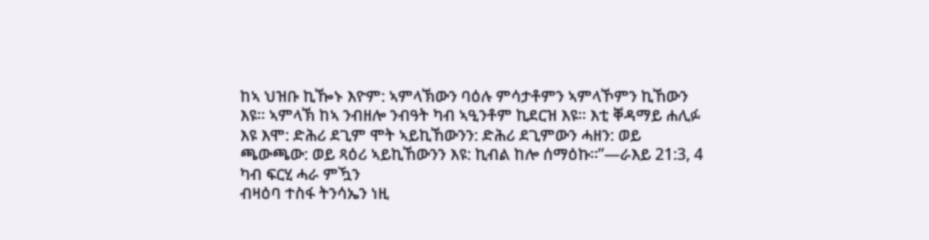ከኣ ህዝቡ ኪዀኑ እዮም: ኣምላኽውን ባዕሉ ምሳታቶምን ኣምላኾምን ኪኸውን እዩ። ኣምላኽ ከኣ ንብዘሎ ንብዓት ካብ ኣዒንቶም ኪደርዝ እዩ። እቲ ቐዳማይ ሐሊፉ እዩ እሞ: ድሕሪ ደጊም ሞት ኣይኪኸውንን: ድሕሪ ደጊምውን ሓዘን: ወይ ጫውጫው: ወይ ጻዕሪ ኣይኪኸውንን እዩ: ኪብል ከሎ ሰማዕኩ።”—ራእይ 21:3, 4
ካብ ፍርሂ ሓራ ምዃን
ብዛዕባ ተስፋ ትንሳኤን ነዚ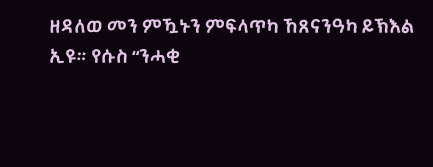ዘዳለወ መን ምዃኑን ምፍላጥካ ኸጸናንዓካ ይኽእል ኢዩ። የሱስ “ንሓቂ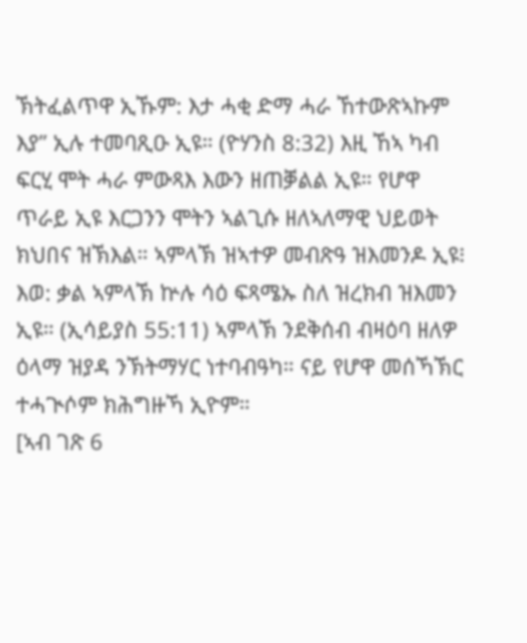ኽትፈልጥዋ ኢኹም: እታ ሓቂ ድማ ሓራ ኸተውጽኣኩም እያ” ኢሉ ተመባጺዑ ኢዩ። (ዮሃንስ 8:32) እዚ ኸኣ ካብ ፍርሂ ሞት ሓራ ምውጻእ እውን ዘጠቓልል ኢዩ። የሆዋ ጥራይ ኢዩ እርጋንን ሞትን ኣልጊሱ ዘለኣለማዊ ህይወት ክህበና ዝኽእል። ኣምላኽ ዝኣተዎ መብጽዓ ዝእመንዶ ኢዩ፧ እወ: ቃል ኣምላኽ ኵሉ ሳዕ ፍጻሜኡ ስለ ዝረክብ ዝእመን ኢዩ። (ኢሳይያስ 55:11) ኣምላኽ ንደቅሰብ ብዛዕባ ዘለዎ ዕላማ ዝያዳ ንኽትማሃር ነተባብዓካ። ናይ የሆዋ መሰኻኽር ተሓጒሶም ክሕግዙኻ ኢዮም።
[ኣብ ገጽ 6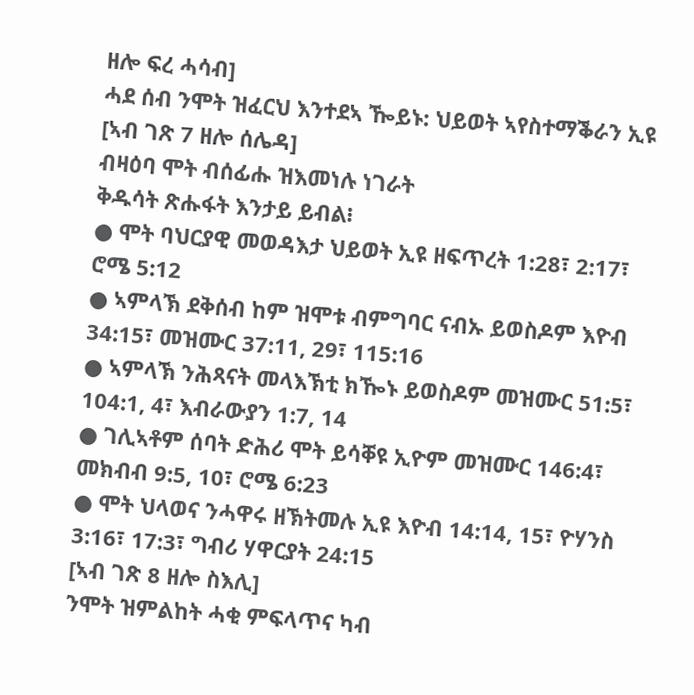ዘሎ ፍረ ሓሳብ]
ሓደ ሰብ ንሞት ዝፈርህ እንተደኣ ዀይኑ: ህይወት ኣየስተማቕራን ኢዩ
[ኣብ ገጽ 7 ዘሎ ሰሌዳ]
ብዛዕባ ሞት ብሰፊሑ ዝእመነሉ ነገራት
ቅዱሳት ጽሑፋት እንታይ ይብል፧
● ሞት ባህርያዊ መወዳእታ ህይወት ኢዩ ዘፍጥረት 1:28፣ 2:17፣ ሮሜ 5:12
● ኣምላኽ ደቅሰብ ከም ዝሞቱ ብምግባር ናብኡ ይወስዶም እዮብ 34:15፣ መዝሙር 37:11, 29፣ 115:16
● ኣምላኽ ንሕጻናት መላእኽቲ ክዀኑ ይወስዶም መዝሙር 51:5፣ 104:1, 4፣ እብራውያን 1:7, 14
● ገሊኣቶም ሰባት ድሕሪ ሞት ይሳቐዩ ኢዮም መዝሙር 146:4፣ መክብብ 9:5, 10፣ ሮሜ 6:23
● ሞት ህላወና ንሓዋሩ ዘኽትመሉ ኢዩ እዮብ 14:14, 15፣ ዮሃንስ 3:16፣ 17:3፣ ግብሪ ሃዋርያት 24:15
[ኣብ ገጽ 8 ዘሎ ስእሊ]
ንሞት ዝምልከት ሓቂ ምፍላጥና ካብ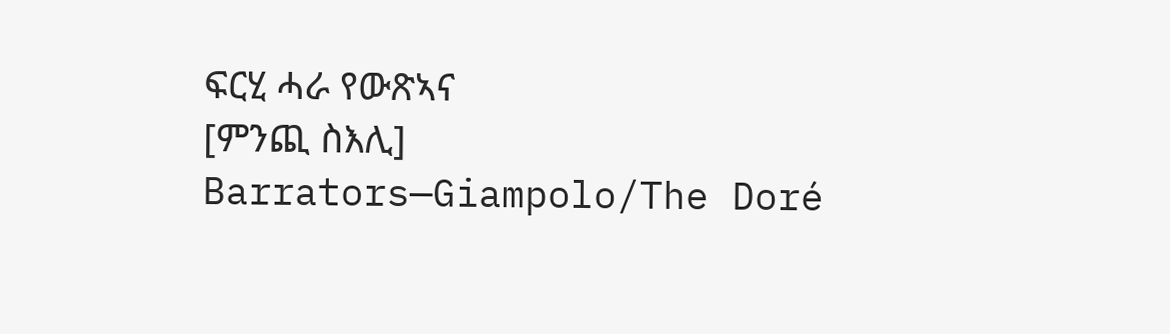ፍርሂ ሓራ የውጽኣና
[ምንጪ ስእሊ]
Barrators—Giampolo/The Doré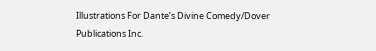Illustrations For Dante’s Divine Comedy/Dover Publications Inc.